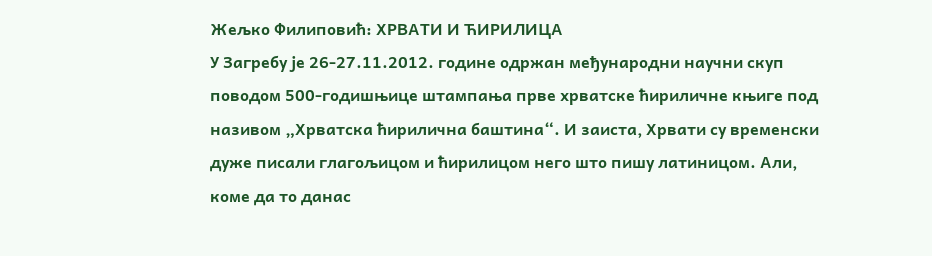Жељко Филиповић: ХРВАТИ И ЋИРИЛИЦА
У Загребу је 26-27.11.2012. године одржан међународни научни скуп поводом 500-годишњице штампања прве хрватске ћириличне књиге под називом „Хрватска ћирилична баштина“. И заиста, Хрвати су временски дуже писали глагољицом и ћирилицом него што пишу латиницом. Али, коме да то данас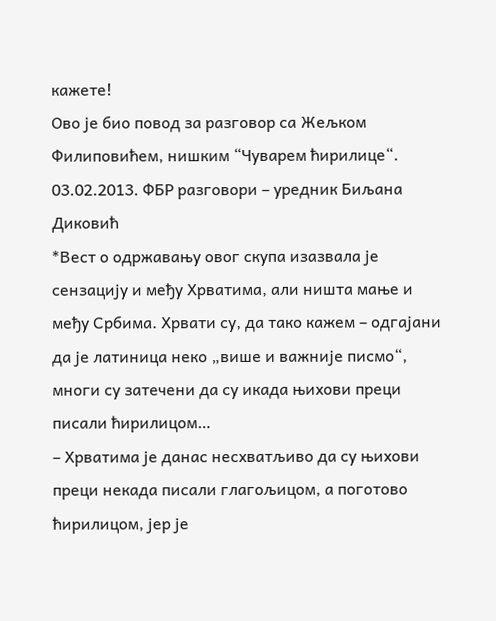кажете!
Ово је био повод за разговор са Жељком Филиповићем, нишким “Чуварем ћирилице“.
03.02.2013. ФБР разговори – уредник Биљана Диковић
*Вест о одржавању овог скупа изазвала је сензацију и међу Хрватима, али ништа мање и међу Србима. Хрвати су, да тако кажем – одгајани да је латиница неко „више и важније писмо“, многи су затечени да су икада њихови преци писали ћирилицом…
– Хрватима је данас несхватљиво да су њихови преци некада писали глагољицом, а поготово ћирилицом, јер је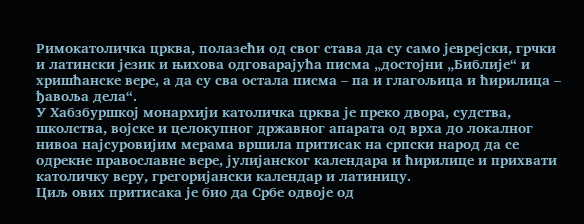Римокатоличка црква, полазећи од свог става да су само јеврејски, грчки и латински језик и њихова одговарајућа писма „достојни „Библије“ и хришћанске вере, а да су сва остала писма – па и глагољица и ћирилица – ђавоља дела“.
У Хабзбуршкој монархији католичка црква је преко двора, судства, школства, војске и целокупног државног апарата од врха до локалног нивоа најсуровијим мерама вршила притисак на српски народ да се одрекне православне вере, јулијанског календара и ћирилице и прихвати католичку веру, грегоријански календар и латиницу.
Циљ ових притисака је био да Србе одвоје од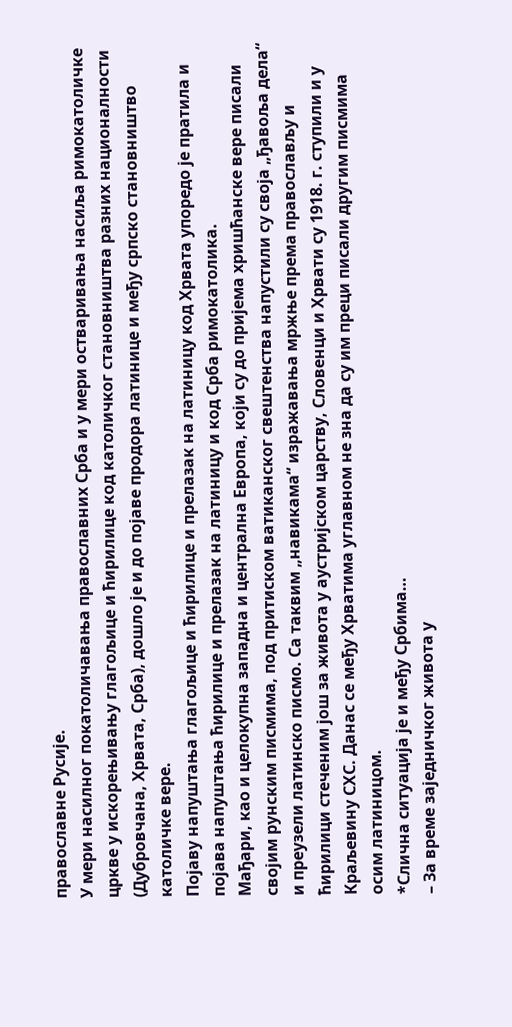православне Русије.
У мери насилног покатоличавања православних Срба и у мери остваривања насиља римокатоличке цркве у искорењивању глагољице и ћирилице код католичког становништва разних националности (Дубровчана, Хрвата, Срба), дошло је и до појаве продора латинице и међу српско становништво католичке вере.
Појаву напуштања глагољице и ћирилице и прелазак на латиницу код Хрвата упоредо је пратила и појава напуштања ћирилице и прелазак на латиницу и код Срба римокатолика.
Мађари, као и целокупна западна и централна Европа, који су до пријема хришћанске вере писали својим рунским писмима, под притиском ватиканског свештенства напустили су своја „ђавоља дела“ и преузели латинско писмо. Са таквим „навикама“ изражавања мржње према православљу и ћирилици стеченим још за живота у аустријском царству, Словенци и Хрвати су 1918. г. ступили и у Краљевину СХС. Данас се међу Хрватима углавном не зна да су им преци писали другим писмима осим латиницом.
*Слична ситуација је и међу Србима…
– За време заједничког живота у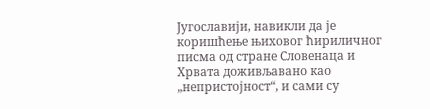Југославији, навикли да је коришћење њиховог ћириличног писма од стране Словенаца и Хрвата доживљавано као „непристојност“, и сами су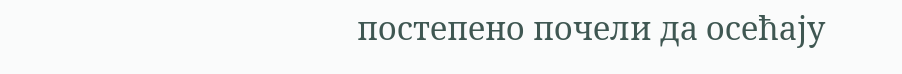постепено почели да осећају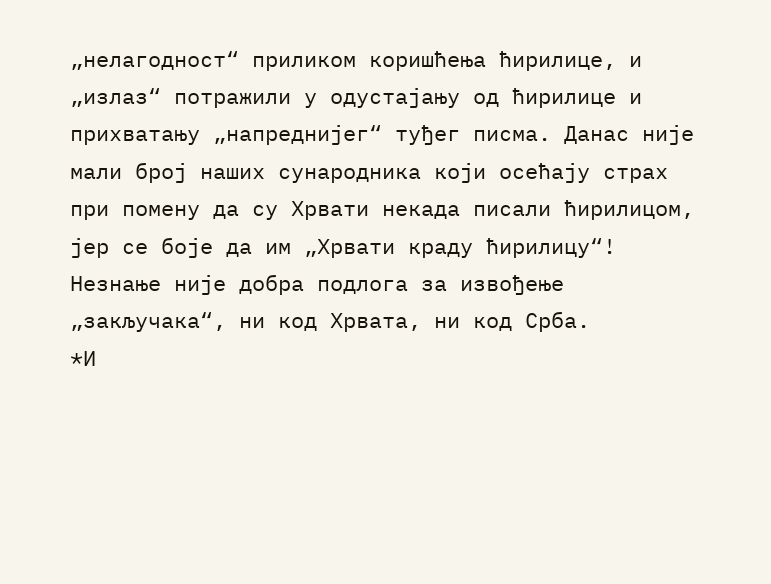„нелагодност“ приликом коришћења ћирилице, и „излаз“ потражили у одустајању од ћирилице и прихватању „напреднијег“ туђег писма. Данас није мали број наших сународника који осећају страх при помену да су Хрвати некада писали ћирилицом, јер се боје да им „Хрвати краду ћирилицу“! Незнање није добра подлога за извођење „закључака“, ни код Хрвата, ни код Срба.
*И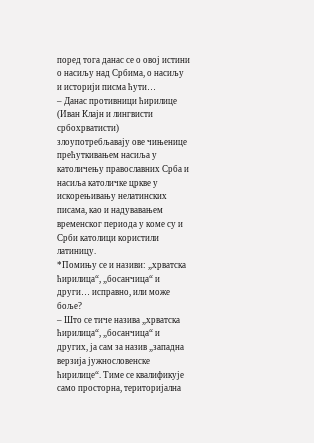поред тога данас се о овој истини о насиљу над Србима, о насиљу и историји писма ћути…
– Данас противници ћирилице (Иван Клајн и лингвисти србохрватисти) злоупотребљавају ове чињенице прећуткивањем насиља у католичењу православних Срба и насиља католичке цркве у искорењивању нелатинских писама, као и надувавањем временског периода у коме су и Срби католици користили латиницу.
*Помињу се и називи: „хрватска ћирилица“, „босанчица“ и други… исправно, или може боље?
– Што се тиче назива „хрватска ћирилица“, „босанчица“ и других, ја сам за назив „западна верзија јужнословенске ћирилице“. Тиме се квалификује само просторна, територијална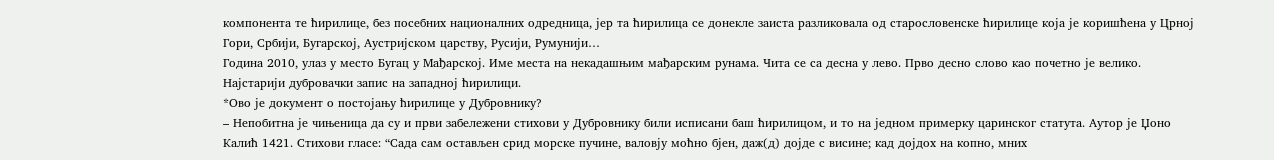компонента те ћирилице, без посебних националних одредница, јер та ћирилица се донекле заиста разликовала од старословенске ћирилице која је коришћена у Црној Гори, Србији, Бугарској, Аустријском царству, Русији, Румунији…
Година 2010, улаз у место Бугац у Мађарској. Име места на некадашњим мађарским рунама. Чита се са десна у лево. Прво десно слово као почетно је велико.
Најстарији дубровачки запис на западној ћирилици.
*Ово је документ о постојању ћирилице у Дубровнику?
– Непобитна је чињеница да су и први забележени стихови у Дубровнику били исписани баш ћирилицом, и то на једном примерку царинског статута. Аутор је Џоно Калић 1421. Стихови гласе: “Сада сам остављен срид морске пучине, валовју моћно бјен, даж(д) дојде с висине; кад дојдох на копно, мних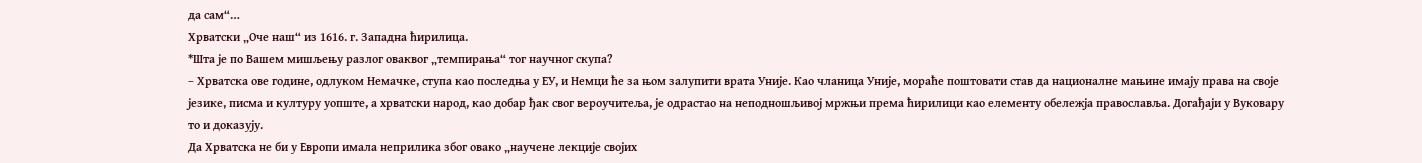да сам“…
Хрватски „Оче наш“ из 1616. г. Западна ћирилица.
*Шта је по Вашем мишљењу разлог оваквог „темпирања“ тог научног скупа?
– Хрватска ове године, одлуком Немачке, ступа као последња у ЕУ, и Немци ће за њом залупити врата Уније. Као чланица Уније, мораће поштовати став да националне мањине имају права на своје језике, писма и културу уопште, а хрватски народ, као добар ђак свог вероучитеља, је одрастао на неподношљивој мржњи према ћирилици као елементу обележја православља. Догађаји у Вуковару то и доказују.
Да Хрватска не би у Европи имала неприлика због овако „научене лекције својих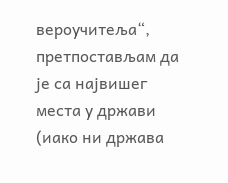вероучитеља“, претпостављам да је са највишег места у држави (иако ни држава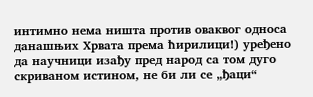интимно нема ништа против оваквог односа данашњих Хрвата према ћирилици!) уређено да научници изађу пред народ са том дуго скриваном истином, не би ли се „ђаци“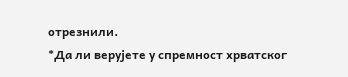отрезнили.
*Да ли верујете у спремност хрватског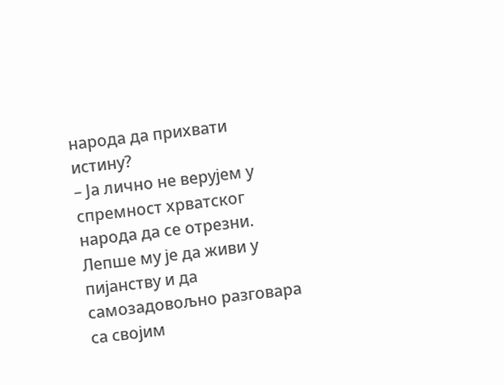народа да прихвати истину?
– Ја лично не верујем у спремност хрватског народа да се отрезни. Лепше му је да живи у пијанству и да самозадовољно разговара са својим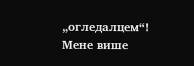„огледалцем“! Мене више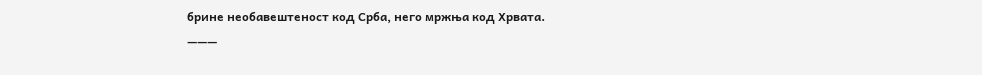брине необавештеност код Срба, него мржња код Хрвата.
———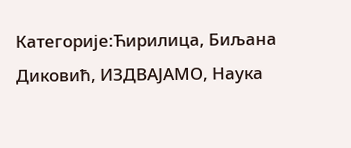Категорије:Ћирилица, Биљана Диковић, ИЗДВАЈАМО, Наука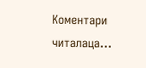Коментари читалаца…